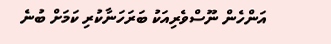އަންހެން ނޫސްވެރިއަކު ބަރަހަނާކުރި ކަމަށް ބުނެ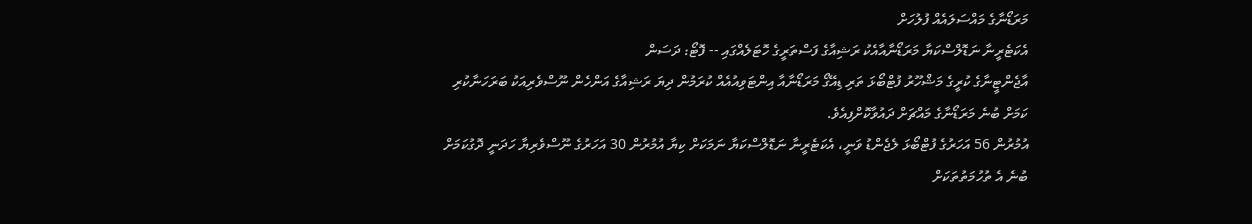މަރަޑޯނާގެ މައްސަލައެއް ފުލުހަށް
އެކަޓެރީނާ ނަޑޮލްސްކަޔާ މަރަޑޯނާއާއެކު ރަޝިއާގެ ފަސްތަރީގެ ހޮޓަލެއްގައި -- ފޮޓޯ: ދަސަން
އާޖެންޓީނާގެ ކުރީގެ މަޝްހޫރު ފުޓްބޯޅަ ތަރި ޑިއޭގޯ މަރަޑޯނާއާ އިންޓަވިއުއެއް ކުރަމުން ދިޔަ ރަޝިއާގެ އަންހެން ނޫސްވެރިއަކު ބަރަހަނާކުރި ކަމަށް ބުނެ މަރަޑޯނާގެ މައްޗަށް ދައުވާކޮށްފިއެވެ.
އުމުރުން 56 އަހަރުގެ ފުޓްބޯޅަ ލެޖެންޑު ވަނީ، އެކަޓެރީނާ ނަޑޮލްސްކަޔާ ނަމަކަށް ކިޔާ އުމުރުން 30 އަހަރުގެ ނޫސްވެރިޔާ ހަދަނީ ދޮގުކަމަށް ބުނެ އެ ތުހުމަތުތަކަށް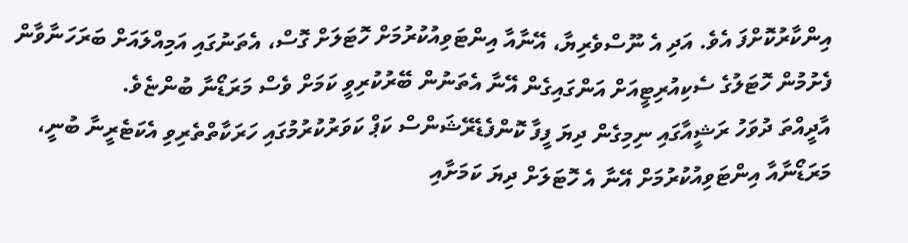އިންކާރުކޮށްފަ އެވެ. އަދި އެ ނޫސްވެރިޔާ، އޭނާއާ އިންޓަވިއުކުރުމަށް ހޮޓަލަށް ގޮސް، އެތަނުގައި އަމިއްލައަށް ބަރަހަނާވާން ފެށުމުން ހޮޓަލުގެ ސެކިއުރިޓީއަށް އަންގައިގެން އޭނާ އެތަނުން ބޭރުކުރިވީ ކަމަށް ވެސް މަރަޑޯނާ ބުންޏެވެ.
އާދީއްތަ ދުވަހު ރަޝީއާގައި ނިމިގެން ދިޔަ ފީފާ ކޮންފެޑެރޭޝަންސް ކަޕް ކަވަރުކުރުމުގައި ހަރަކާތްތެރިވި އެކަޓެރީނާ ބުނީ، މަރަޑޯނާއާ އިންޓަވިއުކުރުމަށް އޭނާ އެ ހޮޓަލަށް ދިޔަ ކަމަށާއި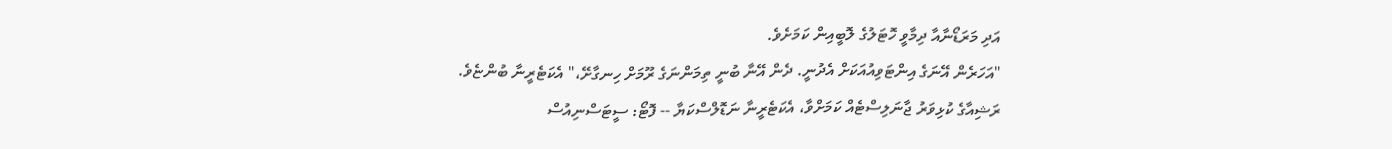އަދި މަރަޑޯނާއާ ދިމާވީ ހޮޓަލުގެ ލޮބީއިން ކަމަށެވެ.
"އަހަރެން އޭނަގެ އިންޓަވިއުއަކަށް އެދުނީ. ދެން އޭނާ ބުނީ ތިމަންނަގެ ރޫމަށް ހިނގާށޭ،" އެކަޓެރީނާ ބުންޏެވެ.
ރަޝިއާގެ ކުޅިވަރު ޖާނަލިސްޓެއް ކަމަށްވާ، އެކަޓެރީނާ ނަޑޮލްސްކަޔާ -- ފޮޓޯ: ސީޓަސްނިއުސް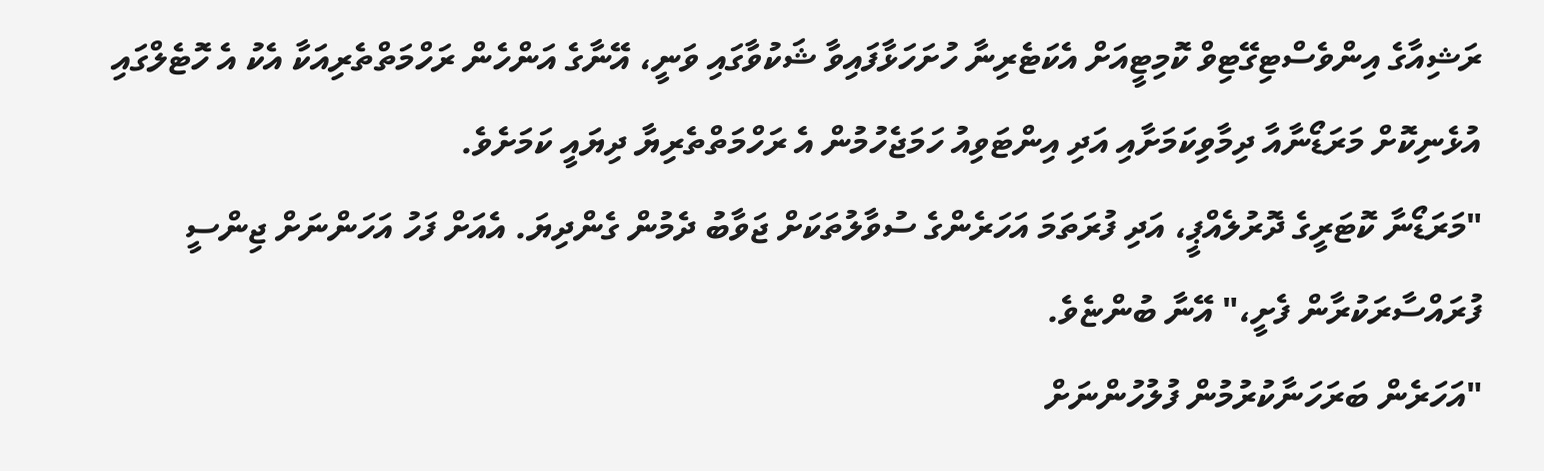ރަޝިއާގެ އިންވެސްޓިގޭޓިވް ކޮމިޓީއަށް އެކަޓެރިނާ ހުށަހަޅާފައިވާ ޝަކުވާގައި ވަނީ، އޭނާގެ އަންހެން ރަހްމަތްތެރިއަކާ އެކު އެ ހޮޓެލްގައި އުޅެނިކޮށް މަރަޑޯނާއާ ދިމާވިކަމަށާއި އަދި އިންޓަވިއު ހަމަޖެހުމުން އެ ރަހްމަތްތެރިޔާ ދިޔައީ ކަމަށެވެ.
"މަރަޑޯނާ ކޮޓަރީގެ ދޮރުލެއްޕީ، އަދި ފުރަތަމަ އަހަރެންގެ ސުވާލުތަކަށް ޖަވާބު ދެމުން ގެންދިޔަ. އެއަށް ފަހު އަހަންނަށް ޖިންސީ ފުރައްސާރަކުރާން ފެށީ،" އޭނާ ބުންޏެވެ.
"އަހަރެން ބަރަހަނާކުރުމުން ފުލުހުންނަށް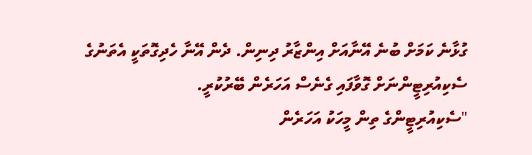ގުޅާނެ ކަމަށް ބުނެ އޭނާއަށް އިންޒާރު ދިނިން. ދެން އޭނާ ހެދިގޮތަކީ އެތަނުގެ ސެކިއުރިޓީންނަށް ގޮވާފައި ގެނެސް އަހަރެން ބޭރުކުރީ.
"ސެކިއުރިޓީންގެ ތިން މީހަކު އަހަރެން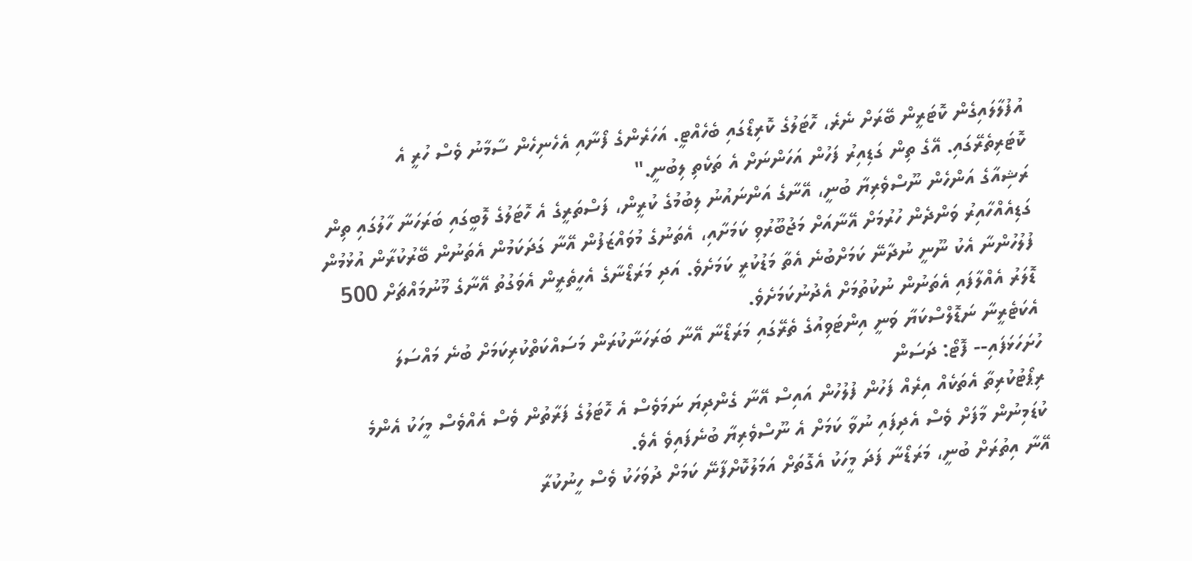އުފުލާލައިގެން ކޮޓަރީން ބޭރަށް ނެރެ، ހޮޓަލުގެ ކޮރިޑޯގައި ބެހެއްޓީ. އަހަރެންގެ ފޯނާއި އެހެނިހެން ސާމާނު ވެސް ހުރީ އެ ކޮޓަރިތެރޭގައި. އޭގެ ތިން ގަޑިއިރު ފަހުން އަހަންނަށް އެ ތަކެތި ލިބުނީ."
ރަޝިއާގެ އަންހެން ނޫސްވެރިޔާ ބުނީ، އޭނާގެ އަންނައުނު ލިބުމުގެ ކުރީން، ފަސްތަރީގެ އެ ހޮޓަލުގެ ލޮބީގައި ބަރަހަނާ ހާލުގައި ތިން ގަޑިއެއްހާއިރު ވަންދެން ހުރުމަށް އޭނާއަށް މަޖުބޫރުވި ކަމަށާއި، އެތަނުގެ މުވައްޒަފުން އޭނާ ގަދަކަމުން އެތަނުން ބޭރުކުރާން އުޅުމުން ފުލުހުންނާ އެކު ނޫނީ ނުދާނޭ ކަމަށްބުނެ އެތާ މަޑުކުރީ ކަމަށެވެ. އަދި މަރަޑޯނާގެ އެހީތެރީން އެވަގުތު އޭނާގެ މޫނުމައްޗަށް 500 ޑޮލަރު އެއްލާފައި އެތަނުން ނުކުތުމަށް އެދުނުކަމަށެވެ.
އެކަޓެރީނާ ނަޑޮލްސްކަޔާ ވަނީ އިންޓަވިއުގެ ތެރޭގައި މަރަޑޯނާ އޭނާ ބަރަހަނާކުރަން މަސައްކަތްކުރިކަމަށް ބުނެ މައްސަލަ ހުށަހަޅަފައި-- ފޮޓޯ: ދަސަން
ރިޕޯޓުކުރިތާ އެތަކެއް އިރެއް ފަހުން ފުލުހުން އައިސް އޭނާ ގެންދިޔަ ނަމަވެސް އެ ހޮޓަލުގެ ފަރާތުން ވެސް އެއްވެސް މީހަކު އެންމެ ކުޑަމިނުން މާފަށް ވެސް އެދިފައި ނުވާ ކަމަށް އެ ނޫސްވެރިޔާ ބުނެފައިވެ އެވެ.
އޭނާ އިތުރަށް ބުނީ، މަރަޑޯނާ ފަދަ މީހަކު އެގޮތަށް އަމަލުކޮށްފާނޭ ކަމަށް ދުވަހަކު ވެސް ހީނުކުރާ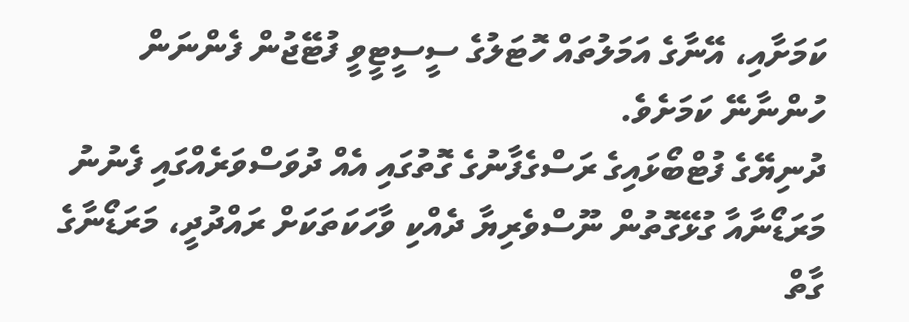ކަމަށާއި، އޭނާގެ އަމަލުތައް ހޮޓަލުގެ ސީސީޓީވީ ފުޓޭޖުން ފެންނަން ހުންނާނޭ ކަމަށެވެ.
ދުނިޔޭގެ ފުޓްބޯޅައިގެ ރަސްގެފާނުގެ ގޮތުގައި އެއް ދުވަސްވަރެއްގައި ފެނުނު މަރަޑޯނާއާ ގުޅޭގޮތުން ނޫސްވެރިޔާ ދެއްކި ވާހަކަތަކަށް ރައްދުދީ، މަރަޑޯނާގެ ގާތް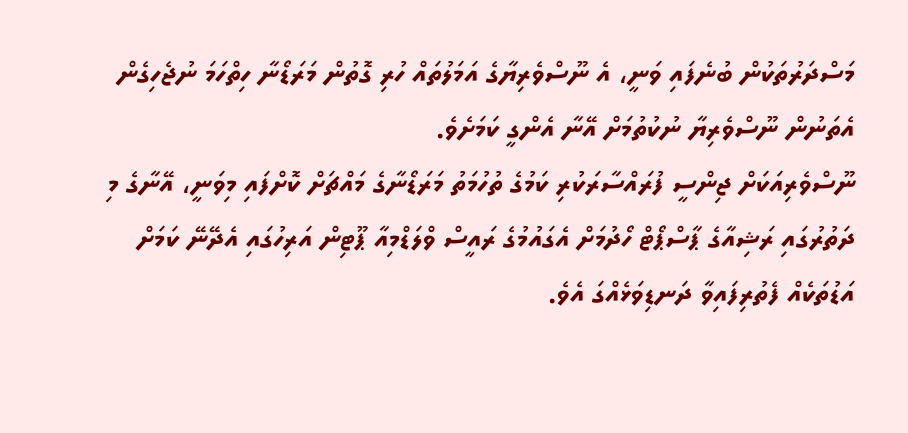މަސްދަރުތަކުން ބުނެފައި ވަނީ، އެ ނޫސްވެރިޔާގެ އަމަލުތައް ހުރި ގޮތުން މަރަޑޯނާ ހިތްހަމަ ނުޖެހިގެން އެތަނުން ނޫސްވެރިޔާ ނުކުތުމަށް އޭނާ އެންގީ ކަމަށެވެ.
ނޫސްވެރިއަކަށް ޖިންސީ ފުރައްސާރަކުރި ކަމުގެ ތުހުމަތު މަރަޑޯނާގެ މައްޗަށް ކޮށްފައި މިވަނީ، އޭނާގެ މި ދަތުރުގައި ރަޝިއާގެ ޕާސްޕޯޓް ހޯދުމަށް އެގައުމުގެ ރައީސް ވްލަޑްމިއާ ޕޫޓިން އަރިހުގައި އެދޭނޭ ކަމަށް އަޑުތަކެއް ފެތުރިފައިވާ ދަނޑިވަޅެއްގަ އެވެ.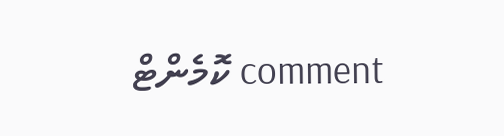comment ކޮމެންޓް